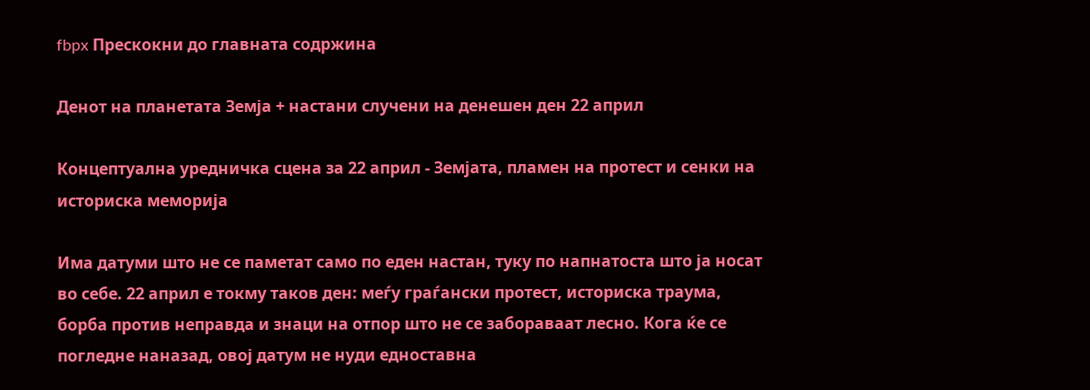fbpx Прескокни до главната содржина

Денот на планетата Земја + настани случени на денешен ден 22 април

Концептуална уредничка сцена за 22 април - Земјата, пламен на протест и сенки на историска меморија

Има датуми што не се паметат само по еден настан, туку по напнатоста што ја носат во себе. 22 април е токму таков ден: меѓу граѓански протест, историска траума, борба против неправда и знаци на отпор што не се забораваат лесно. Кога ќе се погледне наназад, овој датум не нуди едноставна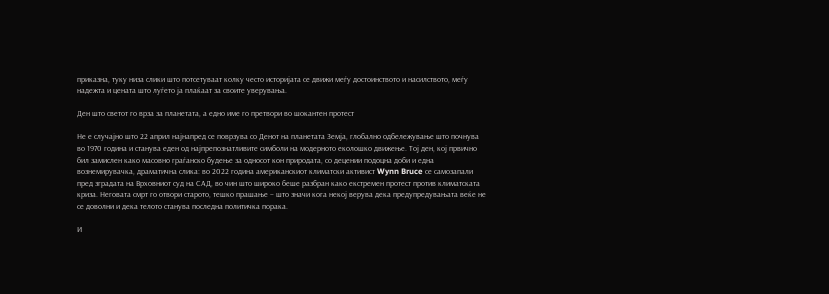приказна, туку низа слики што потсетуваат колку често историјата се движи меѓу достоинството и насилството, меѓу надежта и цената што луѓето ја плаќаат за своите уверувања.

Ден што светот го врза за планетата, а едно име го претвори во шокантен протест

Не е случајно што 22 април најнапред се поврзува со Денот на планетата Земја, глобално одбележување што почнува во 1970 година и станува еден од најпрепознатливите симболи на модерното еколошко движење. Тој ден, кој првично бил замислен како масовно граѓанско будење за односот кон природата, со децении подоцна доби и една вознемирувачка, драматична слика: во 2022 година американскиот климатски активист Wynn Bruce се самозапали пред зградата на Врховниот суд на САД, во чин што широко беше разбран како екстремен протест против климатската криза. Неговата смрт го отвори старото, тешко прашање – што значи кога некој верува дека предупредувањата веќе не се доволни и дека телото станува последна политичка порака.

И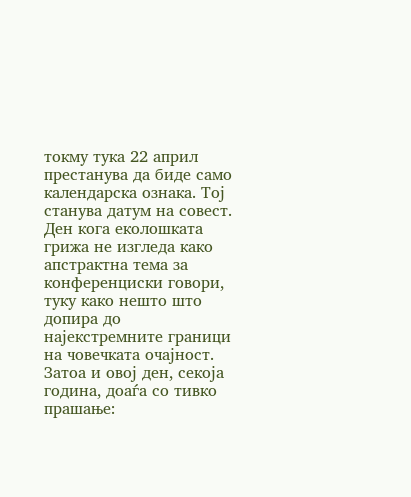токму тука 22 април престанува да биде само календарска ознака. Тој станува датум на совест. Ден кога еколошката грижа не изгледа како апстрактна тема за конференциски говори, туку како нешто што допира до најекстремните граници на човечката очајност. Затоа и овој ден, секоја година, доаѓа со тивко прашање: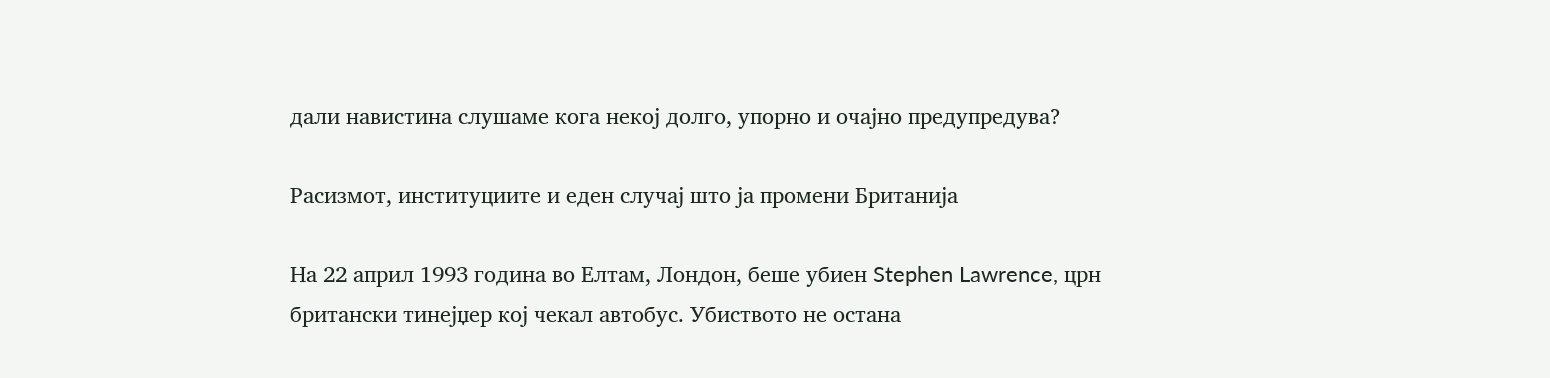дали навистина слушаме кога некој долго, упорно и очајно предупредува?

Расизмот, институциите и еден случај што ја промени Британија

На 22 април 1993 година во Елтам, Лондон, беше убиен Stephen Lawrence, црн британски тинејџер кој чекал автобус. Убиството не остана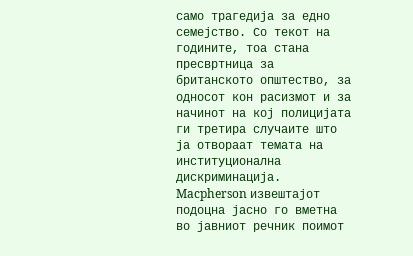само трагедија за едно семејство. Со текот на годините, тоа стана пресвртница за британското општество, за односот кон расизмот и за начинот на кој полицијата ги третира случаите што ја отвораат темата на институционална дискриминација. Macpherson извештајот подоцна јасно го вметна во јавниот речник поимот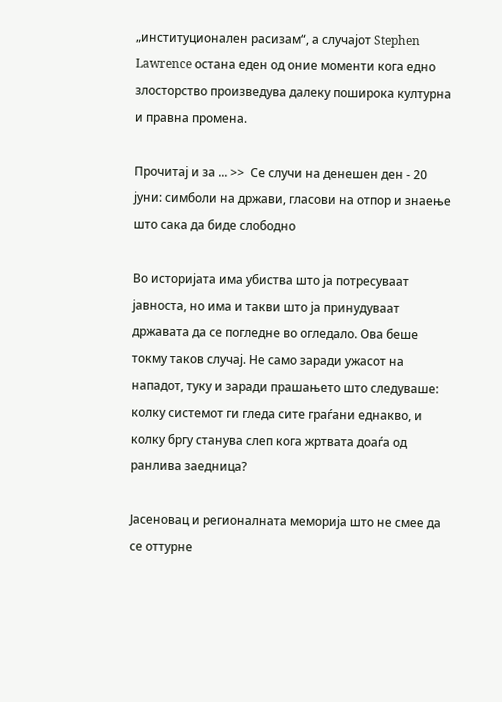„институционален расизам“, а случајот Stephen Lawrence остана еден од оние моменти кога едно злосторство произведува далеку поширока културна и правна промена.

Прочитај и за ... >>  Се случи на денешен ден - 20 јуни: симболи на држави, гласови на отпор и знаење што сака да биде слободно

Во историјата има убиства што ја потресуваат јавноста, но има и такви што ја принудуваат државата да се погледне во огледало. Ова беше токму таков случај. Не само заради ужасот на нападот, туку и заради прашањето што следуваше: колку системот ги гледа сите граѓани еднакво, и колку бргу станува слеп кога жртвата доаѓа од ранлива заедница?

Јасеновац и регионалната меморија што не смее да се оттурне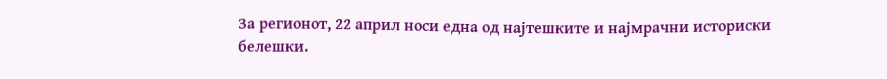За регионот, 22 април носи една од најтешките и најмрачни историски белешки.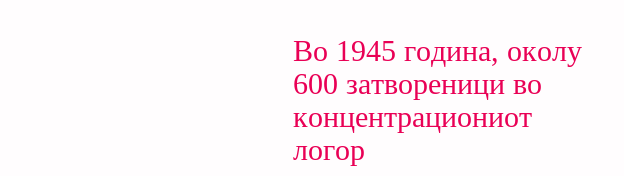Во 1945 година, околу 600 затвореници во концентрациониот логор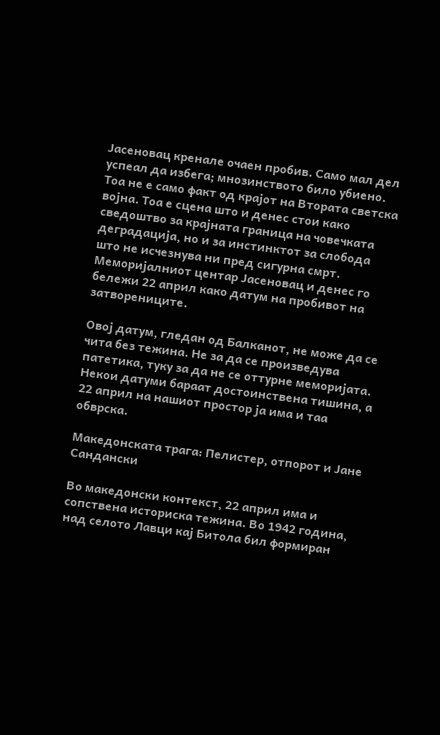Јасеновац кренале очаен пробив. Само мал дел успеал да избега; мнозинството било убиено. Тоа не е само факт од крајот на Втората светска војна. Тоа е сцена што и денес стои како сведоштво за крајната граница на човечката деградација, но и за инстинктот за слобода што не исчезнува ни пред сигурна смрт. Меморијалниот центар Јасеновац и денес го бележи 22 април како датум на пробивот на затворениците.

Овој датум, гледан од Балканот, не може да се чита без тежина. Не за да се произведува патетика, туку за да не се оттурне меморијата. Некои датуми бараат достоинствена тишина, а 22 април на нашиот простор ја има и таа обврска.

Македонската трага: Пелистер, отпорот и Јане Сандански

Во македонски контекст, 22 април има и сопствена историска тежина. Во 1942 година, над селото Лавци кај Битола бил формиран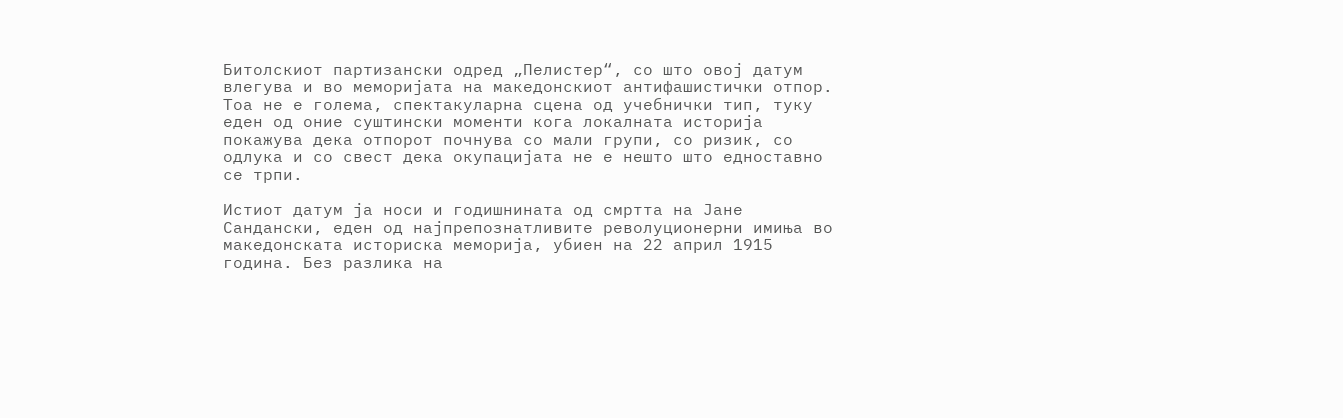Битолскиот партизански одред „Пелистер“, со што овој датум влегува и во меморијата на македонскиот антифашистички отпор. Тоа не е голема, спектакуларна сцена од учебнички тип, туку еден од оние суштински моменти кога локалната историја покажува дека отпорот почнува со мали групи, со ризик, со одлука и со свест дека окупацијата не е нешто што едноставно се трпи.

Истиот датум ја носи и годишнината од смртта на Јане Сандански, еден од најпрепознатливите револуционерни имиња во македонската историска меморија, убиен на 22 април 1915 година. Без разлика на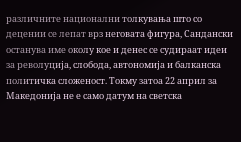различните национални толкувања што со децении се лепат врз неговата фигура, Сандански останува име околу кое и денес се судираат идеи за револуција, слобода, автономија и балканска политичка сложеност. Токму затоа 22 април за Македонија не е само датум на светска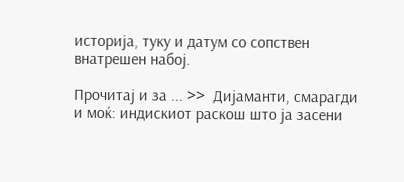историја, туку и датум со сопствен внатрешен набој.

Прочитај и за ... >>  Дијаманти, смарагди и моќ: индискиот раскош што ја засени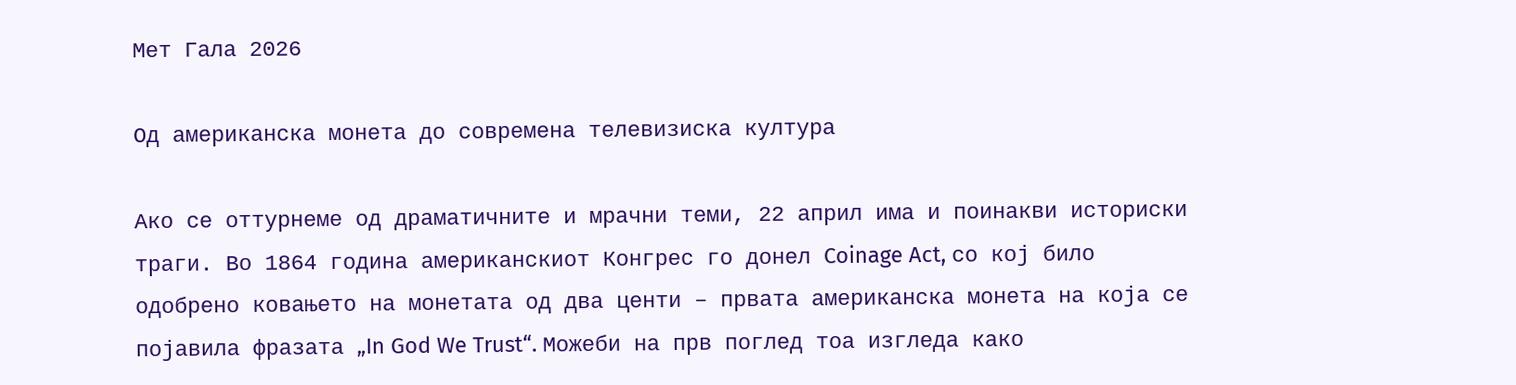Мет Гала 2026

Од американска монета до современа телевизиска култура

Ако се оттурнеме од драматичните и мрачни теми, 22 април има и поинакви историски траги. Во 1864 година американскиот Конгрес го донел Coinage Act, со кој било одобрено ковањето на монетата од два центи – првата американска монета на која се појавила фразата „In God We Trust“. Можеби на прв поглед тоа изгледа како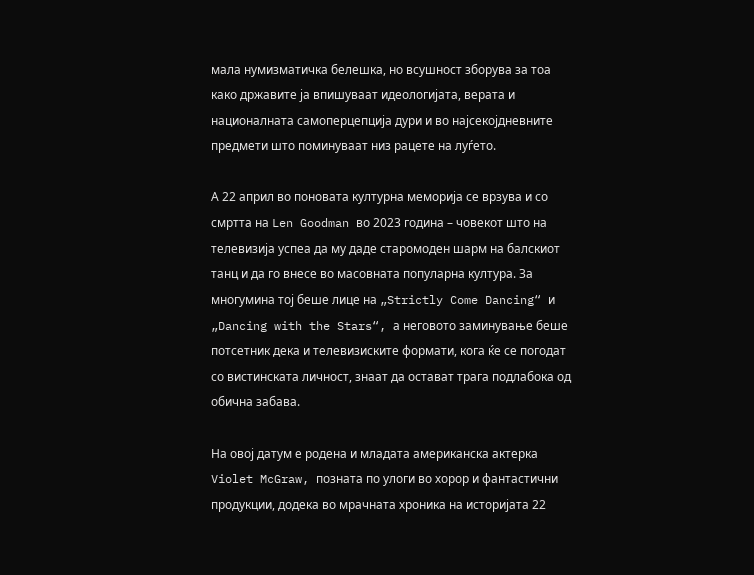мала нумизматичка белешка, но всушност зборува за тоа како државите ја впишуваат идеологијата, верата и националната самоперцепција дури и во најсекојдневните предмети што поминуваат низ рацете на луѓето.

А 22 април во поновата културна меморија се врзува и со смртта на Len Goodman во 2023 година – човекот што на телевизија успеа да му даде старомоден шарм на балскиот танц и да го внесе во масовната популарна култура. За многумина тој беше лице на „Strictly Come Dancing“ и „Dancing with the Stars“, а неговото заминување беше потсетник дека и телевизиските формати, кога ќе се погодат со вистинската личност, знаат да остават трага подлабока од обична забава.

На овој датум е родена и младата американска актерка Violet McGraw, позната по улоги во хорор и фантастични продукции, додека во мрачната хроника на историјата 22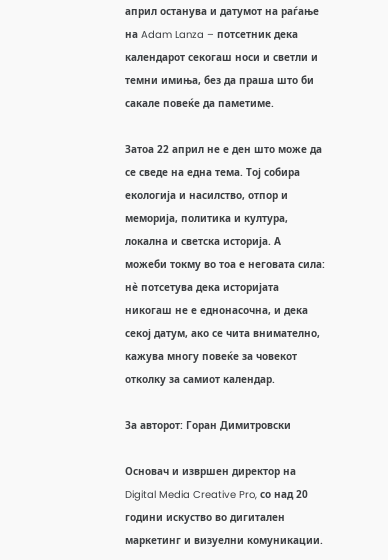април останува и датумот на раѓање на Adam Lanza – потсетник дека календарот секогаш носи и светли и темни имиња, без да праша што би сакале повеќе да паметиме.

Затоа 22 април не е ден што може да се сведе на една тема. Тој собира екологија и насилство, отпор и меморија, политика и култура, локална и светска историја. А можеби токму во тоа е неговата сила: нè потсетува дека историјата никогаш не е еднонасочна, и дека секој датум, ако се чита внимателно, кажува многу повеќе за човекот отколку за самиот календар.

За авторот: Горан Димитровски

Основач и извршен директор на Digital Media Creative Pro, со над 20 години искуство во дигитален маркетинг и визуелни комуникации.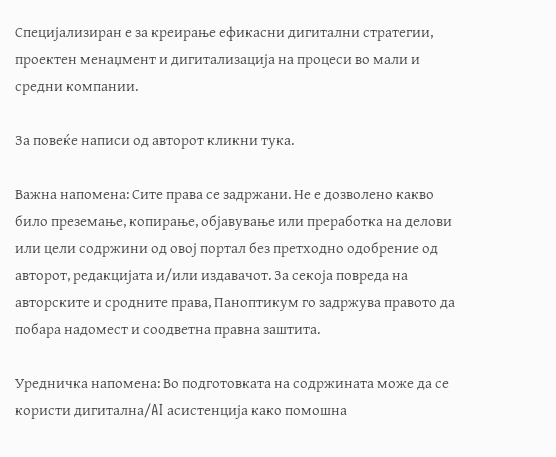Специјализиран е за креирање ефикасни дигитални стратегии, проектен менаџмент и дигитализација на процеси во мали и средни компании.

За повеќе написи од авторот кликни тука.

Важна напомена: Сите права се задржани. Не е дозволено какво било преземање, копирање, објавување или преработка на делови или цели содржини од овој портал без претходно одобрение од авторот, редакцијата и/или издавачот. За секоја повреда на авторските и сродните права, Паноптикум го задржува правото да побара надомест и соодветна правна заштита.

Уредничка напомена: Во подготовката на содржината може да се користи дигитална/AI асистенција како помошна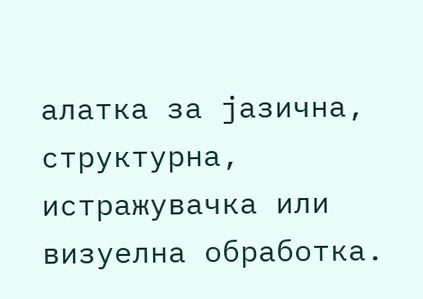алатка за јазична, структурна, истражувачка или визуелна обработка.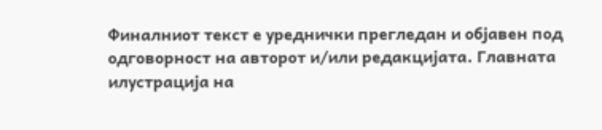Финалниот текст е уреднички прегледан и објавен под одговорност на авторот и/или редакцијата. Главната илустрација на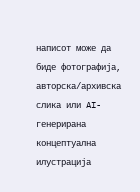написот може да биде фотографија, авторска/архивска слика или AI-генерирана концептуална илустрација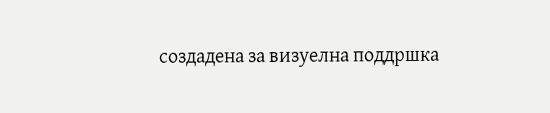создадена за визуелна поддршка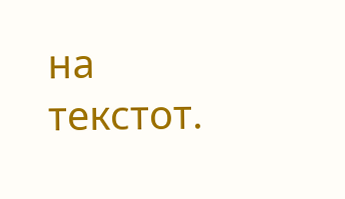на текстот.